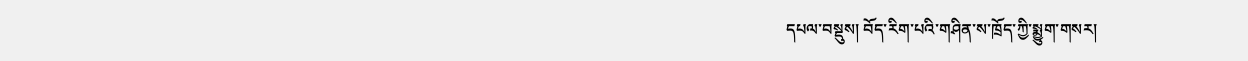དཔལ་བསྡུས། བོད་རིག་པའི་གཤིན་ས་ཁྲོད་ཀྱི་སྨྱུག་གསར།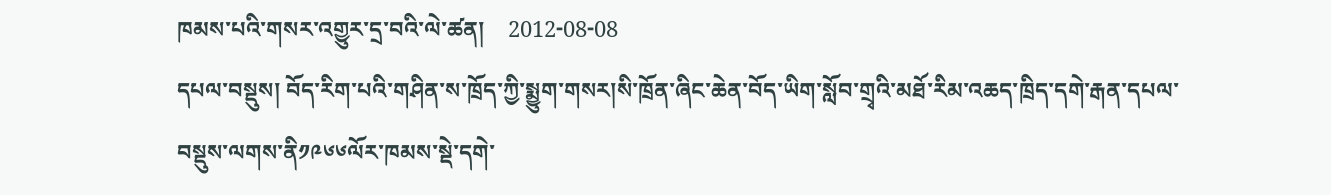ཁམས་པའི་གསར་འགྱུར་དྲ་བའི་ལེ་ཚན།    2012-08-08
དཔལ་བསྡུས། བོད་རིག་པའི་གཤིན་ས་ཁྲོད་ཀྱི་སྨྱུག་གསར།སི་ཁྲོན་ཞིང་ཆེན་བོད་ཡིག་སློབ་གྲྭའི་མཐོ་རིམ་འཆད་ཁྲིད་དགེ་རྒན་དཔལ་བསྡུས་ལགས་ནི༡༩༦༦ལོར་ཁམས་སྡེ་དགེ་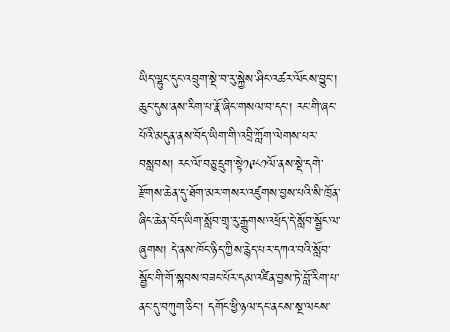ཡིད་ལྷུང་དུང་འབྲུག་སྡེ་བ་རུ་སྐྱེས་ཤིང་འཚར་ལོངས་བྱུང་།  ཆུང་དུས་ནས་རིག་པ་རྣོ་ཞིང་གསལ་བ་དང་། རང་གི་ཞང་པོའི་མདུན་ནས་བོད་ཡིག་གི་འབྲི་ཀློག་ལེགས་པར་བསླབས། རང་ལོ་བཅུ་དྲུག་སྟེ༡༩༨༡ལོ་ནས་སྡེ་དགེ་རྫོགས་ཆེན་དུ་ཐོག་མར་གསར་འཛུགས་བྱས་པའི་སི་ཁྲོན་ཞིང་ཆེན་བོད་ཡིག་སློབ་གྲྭ་རུ་རྒྱུགས་འཕྲོད་དེ་སློབ་སྦྱོང་ལ་ཞུགས། དེ་ནས་ཁོང་ཉིད་ཀྱིས་རྙེད་པར་དཀའ་བའི་སློབ་སྦྱོང་གི་གོ་སྐབས་བཟང་པོར་དམ་འཛིན་བྱས་ཏེ་བློ་རིག་པ་ནང་དུ་བཀུག་ཅིང་། དགོང་ཕྱི་ཉལ་དང་ནངས་སྔ་ལངས་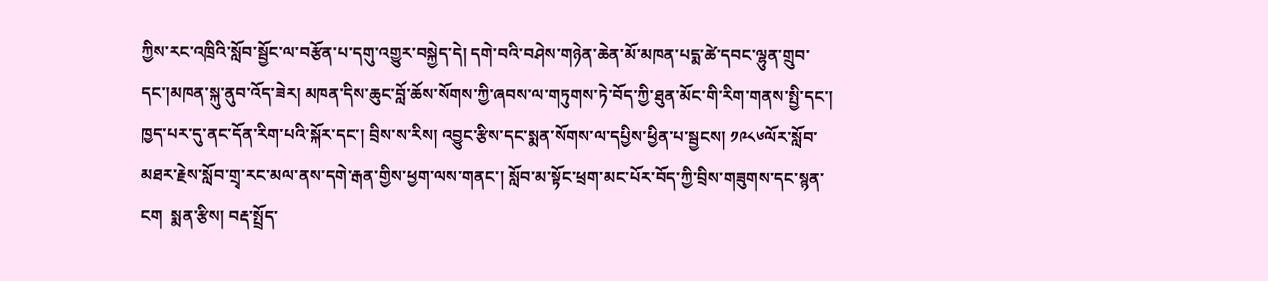ཀྱིས་རང་འཁྲིའི་སློབ་སྦྱོང་ལ་བརྩོན་པ་དགུ་འགྱུར་བསྐྱེད་དེ། དགེ་བའི་བཤེས་གཉེན་ཆེན་མོ་མཁན་པདྨ་ཚེ་དབང་ལྷུན་གྲུབ་དང་།མཁན་སྐུ་ནུབ་འོད་ཟེར། མཁན་དིས་ཆུང་བློ་ཆོས་སོགས་ཀྱི་ཞབས་ལ་གཏུགས་ཏེ་བོད་ཀྱི་ཐུན་མོང་གི་རིག་གནས་སྤྱི་དང་། ཁྱད་པར་དུ་ནང་དོན་རིག་པའི་སྐོར་དང་། བྲིས་ས་རིས། འབྱུང་རྩིས་དང་སྨན་སོགས་ལ་དཔྱིས་ཕྱིན་པ་སྦྱངས། ༡༩༨༦ལོར་སློབ་མཐར་རྗེས་སློབ་གྲྭ་རང་མལ་ནས་དགེ་རྒན་གྱིས་ཕྱག་ལས་གནང་། སློབ་མ་སྟོང་ཕྲག་མང་པོར་བོད་ཀྱི་བྲིས་གཟུགས་དང་སྙན་ངག  སྨན་རྩིས། བརྡ་སྤྲོད་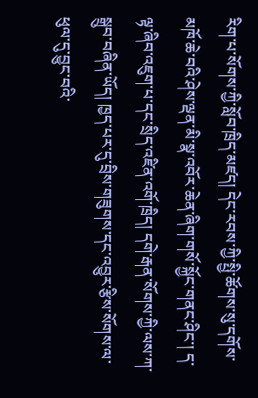རིག་པ་སོགས་ཀྱི་སློབ་ཁྲིད་མཛད། དེང་རབས་ཀྱི་སྤྱི་ཚོགས་སུ་དགོས་མཁོ་ཆེ་བའི་ཤེས་ལྡན་མི་སྣ་འབོར་ཆེན་ཞིག་གསོ་སྐྱོང་གནང་ཤིང་། ད་ལྟ་ཞིབ་འཇུག་པ་དང་སྲིད་འཛིན་འགོ་ཁྲིད། དགེ་རྒན་སོགས་ཀྱི་ལས་ཀ་སྒྲུབ་བཞིན་ཡོད། ཁྱད་པར་དུ་བྲིས་གཟུགས་དང་འབྱུར་རྩིས་སོགས་ལ་ཕུལ་དུ་བྱུང་བའི་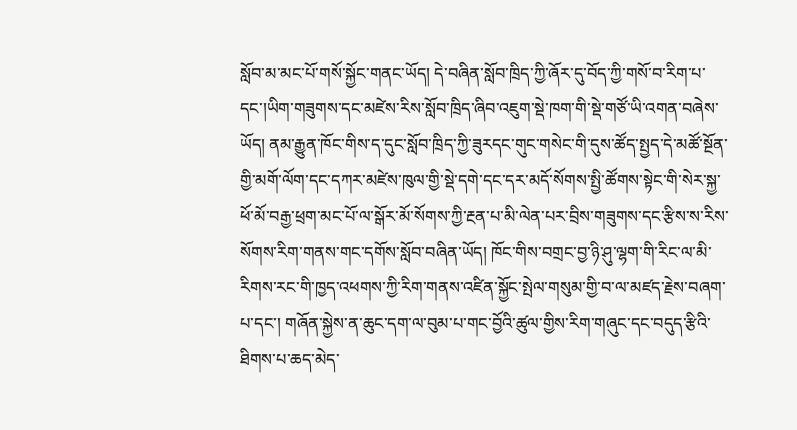སློབ་མ་མང་པོ་གསོ་སྐྱོང་གནང་ཡོད། དེ་བཞིན་སློབ་ཁྲིད་ཀྱི་ཞོར་དུ་བོད་ཀྱི་གསོ་བ་རིག་པ་དང་།ཡིག་གཟུགས་དང་མཛེས་རིས་སློབ་ཁྲིད་ཞིབ་འཇུག་སྡེ་ཁག་གི་སྡེ་གཙོ་ཡི་འགན་བཞེས་ཡོད། ནམ་རྒྱུན་ཁོང་གིས་ད་དུང་སློབ་ཁྲིད་ཀྱི་ཟུརདང་གུང་གསེང་གི་དུས་ཚོད་སྤྱད་དེ་མཚོ་སྔོན་གྱི་མགོ་ལོག་དང་དཀར་མཛེས་ཁུལ་གྱི་སྡེ་དགེ་དང་དར་མདོ་སོགས་སྤྱི་ཚོགས་སྟེང་གི་སེར་སྐྱ་ཕོ་མོ་བརྒྱ་ཕྲག་མང་པོ་ལ་སྒོར་མོ་སོགས་ཀྱི་རྔན་པ་མི་ལེན་པར་བྲིས་གཟུགས་དང་རྩིས་ས་རིས་སོགས་རིག་གནས་གང་དགོས་སློབ་བཞིན་ཡོད། ཁོང་གིས་བགྲང་བྱ་ཉི་ཤུ་ལྷག་གི་རིང་ལ་མི་རིགས་རང་གི་ཁྱད་འཕགས་ཀྱི་རིག་གནས་འཛིན་སྐྱོང་སྤེལ་གསུམ་གྱི་བ་ལ་མཛད་རྗེས་བཞག་པ་དང་། གཞོན་སྐྱེས་ན་ཆུང་དག་ལ་བུམ་པ་གང་བྱོའི་ཚུལ་གྱིས་རིག་གཞུང་དང་བདུད་རྩིའི་ཐིགས་པ་ཆད་མེད་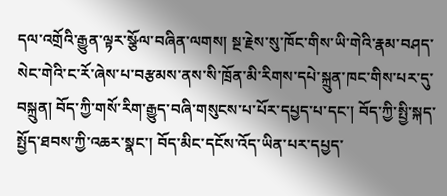དལ་འགྲོའི་རྒྱུན་ལྟར་སྩོལ་བཞིན་ལགས། སྔ་རྗེས་སུ་ཁོང་གིས་ཡི་གེའི་རྣམ་བཤད་སེང་གེའི་ང་རོ་ཞེས་པ་བརྩམས་ནས་སི་ཁྲོན་མི་རིགས་དཔེ་སྐྲུན་ཁང་གིས་པར་དུ་བསྐྲུན། བོད་ཀྱི་གསོ་རིག་རྒྱུད་བཞི་གསུངས་པ་པོར་དཔྱད་པ་དང་། བོད་ཀྱི་སྤྱི་སྐད་སྤྱོད་ཐབས་ཀྱི་འཆར་སྣང་། བོད་མིང་དངོས་འོད་ཡིན་པར་དཔྱད་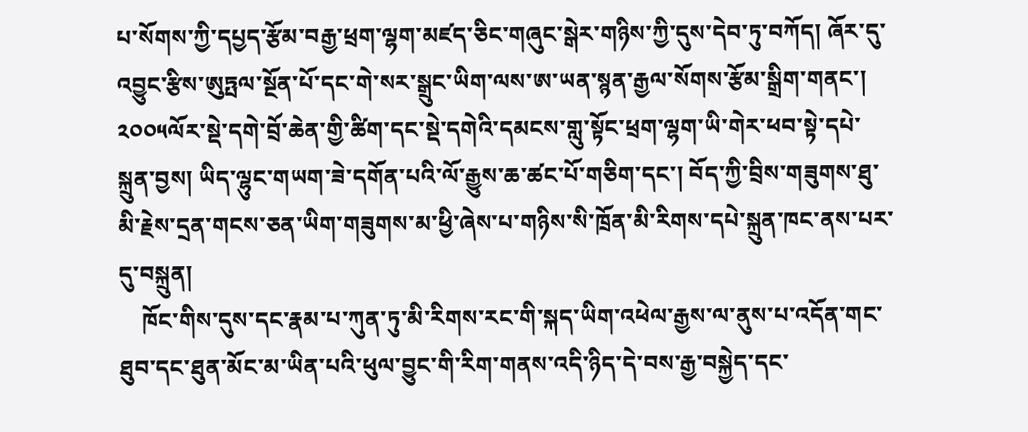པ་སོགས་ཀྱི་དཔྱད་རྩོམ་བརྒྱ་ཕྲག་ལྷག་མཛད་ཅིང་གཞུང་སྒེར་གཉིས་ཀྱི་དུས་དེབ་ཏུ་བཀོད། ཞོར་དུ་འབྱུང་རྩིས་ཨུཏྤལ་སྔོན་པོ་དང་གེ་སར་སྒྲུང་ཡིག་ལས་ཨ་ཡན་སྙན་རྒྱལ་སོགས་རྩོམ་སྒྲིག་གནང་། ༢༠༠༥ལོར་སྡེ་དགེ་བྲོ་ཆེན་གྱི་ཚིག་དང་སྡེ་དགེའི་དམངས་གླུ་སྟོང་ཕྲག་ལྷག་ཡི་གེར་ཕབ་སྟེ་དཔེ་སྐྲུན་བྱས། ཡིད་ལྷུང་གཡག་ཟེ་དགོན་པའི་ལོ་རྒྱུས་ཆ་ཚང་པོ་གཅིག་དང་། བོད་ཀྱི་བྲིས་གཟུགས་ཐུ་མི་རྗེས་དྲན་གངས་ཅན་ཡིག་གཟུགས་མ་ཕྱི་ཞེས་པ་གཉིས་སི་ཁྲོན་མི་རིགས་དཔེ་སྐྲུན་ཁང་ནས་པར་དུ་བསྐྲུན།
    ཁོང་གིས་དུས་དང་རྣམ་པ་ཀུན་ཏུ་མི་རིགས་རང་གི་སྐད་ཡིག་འཕེལ་རྒྱས་ལ་ནུས་པ་འདོན་གང་ཐུབ་དང་ཐུན་མོང་མ་ཡིན་པའི་ཕུལ་བྱུང་གི་རིག་གནས་འདི་ཉིད་དེ་བས་རྒྱ་བསྐྱེད་དང་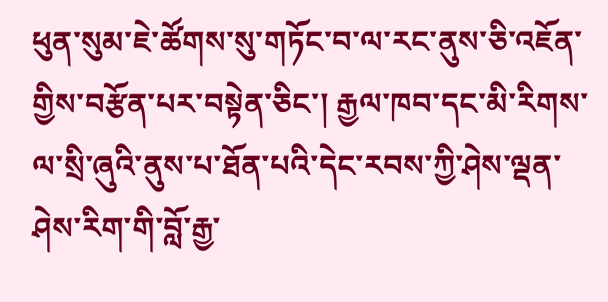ཕུན་སུམ་ཇེ་ཚོགས་སུ་གཏོང་བ་ལ་རང་ནུས་ཅི་འཇོན་གྱིས་བརྩོན་པར་བསྟེན་ཅིང་། རྒྱལ་ཁབ་དང་མི་རིགས་ལ་སྲི་ཞུའི་ནུས་པ་ཐོན་པའི་དེང་རབས་ཀྱི་ཤེས་ལྡན་ཤེས་རིག་གི་བློ་རྒྱ་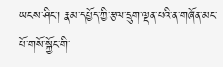ཡངས་ཤིང་། རྣམ་དཔྱོད་ཀྱི་རྩལ་དྲུག་ལྡན་པའི་ན་གཞོན་མང་པོ་གསོ་སྐྱོང་གི་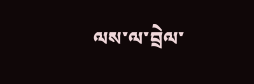ལས་ལ་བྲེལ་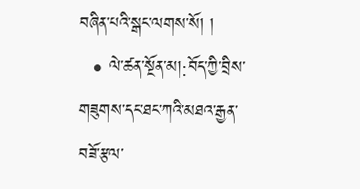བཞིན་པའི་སྒང་ལགས་སོ། །
  • ལེ་ཚན་སྔོན་མ།:བོད་ཀྱི་བྲིས་གཟུགས་དང་ཐང་ཀའི་མཐའ་རྒྱན་བཟོ་རྩལ་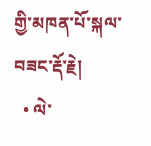གྱི་མཁན་པོ་སྐལ་བཟང་རྡོ་རྗེ།
  • ལེ་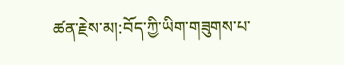ཚན་རྗེས་མ།:བོད་ཀྱི་ཡིག་གཟུགས་པ་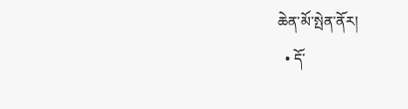ཆེན་མོ་སྤེན་ནོར།
  • དོ་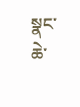སྣང་ཆེ་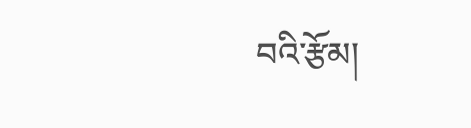བའི་རྩོམ།